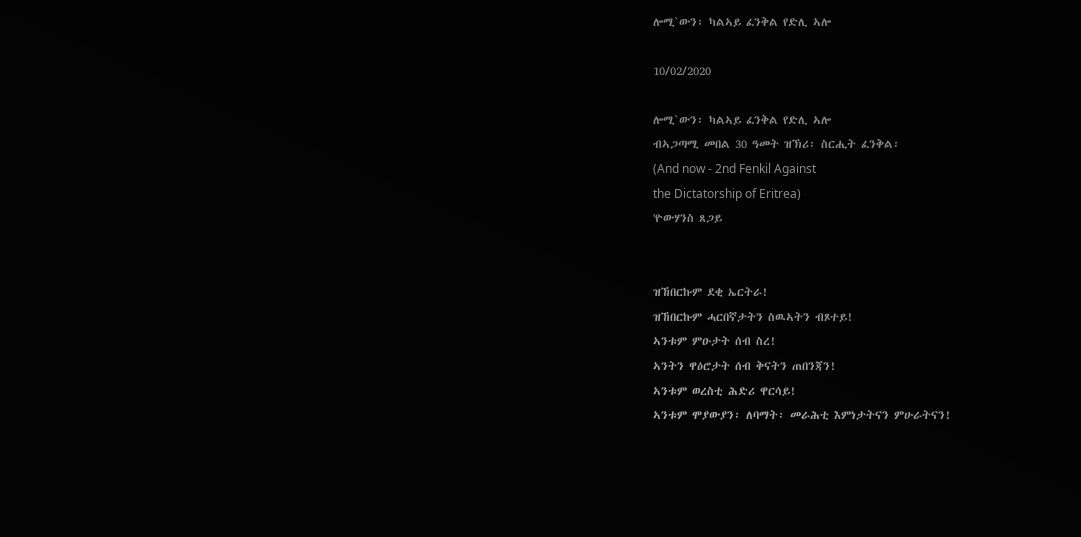ሎሚ`ውን፡ ካልኣይ ፈንቅል የድሊ ኣሎ

10/02/2020

ሎሚ`ውን፡ ካልኣይ ፈንቅል የድሊ ኣሎ
ብኣጋጣሚ መበል 30 ዓመት ዝኽሪ፡ ስርሒት ፈንቅል፡
(And now - 2nd Fenkil Against
the Dictatorship of Eritrea)
'ዮውሃንስ ጸጋይ


ዝኸበርኩም ደቂ ኤርትራ!
ዝኸበርኩም ሓርበኛታትን ስዉኣትን ብጾተይ!
ኣንቱም ምዑታት ሰብ ስረ!
ኣንትን ዋዕሮታት ሰብ ቅናትን ጠበንጃን!
ኣንቱም ወረስቲ ሕድሪ ዋርሳይ!
ኣንቱም ሞያውያን፡ ለባማት፡ መራሕቲ እምነታትናን ምሁራትናን!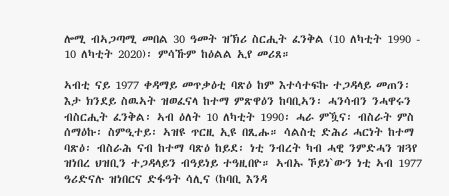ሎሚ ብኣጋጣሚ መበል 30 ዓመት ዝኽሪ ስርሒት ፈንቅል (10 ለካቲት 1990 - 10 ለካቲት 2020)፡ ምሳኹም ከዕልል ኢየ መሪጸ።

ኣብቲ ናይ 1977 ቀዳማይ መጥቃዕቲ ባጽዕ ከም እተሳተፍኩ ተጋዳላይ መጠን፡ እታ ክንደይ ስዉኣት ዝወፈናላ ከተማ ምጽዋዕን ከባቢኣን፡ ሓንሳብን ንሓዋሩን ብስርሒት ፈንቅል፡ ኣብ ዕለት 10 ለካቲት 1990፡ ሓራ ምዃና፡ ብስራት ምስ ሰማዕኩ፡ ስምዒተይ፡ ኣዝዩ ጥርዚ ኢዩ በጺሑ። ሳልስቲ ድሕሪ ሓርነት ከተማ ባጽዕ፡ ብስራሕ ናብ ከተማ ባጽዕ ከይደ፡ ነቲ ንብረት ካብ ሓዊ ንምድሓን ዝጓየ ዝነበረ ህዝቢን ተጋዳላይን ብዓይነይ ተዓዚበዮ። ኣብኡ ኾይነ`ውን ነቲ ኣብ 1977 ዓሪድናሉ ዝነበርና ድፋዓት ሳሊና (ከባቢ እንዳ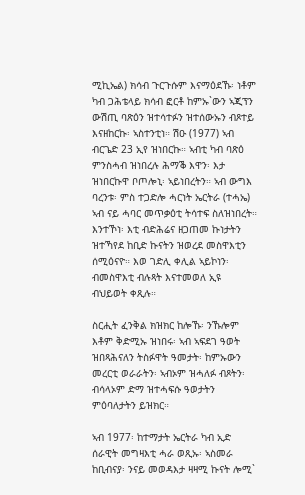ሚኪኤል) ክሳብ ጉርጉሱም እናማዕደኹ፡ ነቶም ካብ ጋሕቴላይ ክሳብ ፎርቶ ከምኡ`ውን ኣጂፕን ውሽጢ ባጽዕን ዝተሳተፉን ዝተሰውኡን ብጾተይ እናዘከርኩ፡ ኣስተንቲነ። ሽዑ (1977) ኣብ ብርጌድ 23 ኢየ ዝነበርኩ። ኣብቲ ካብ ባጽዕ ምንስሓብ ዝነበረሉ ሕማቕ እዋን፡ እታ ዝነበርኩዋ ቦጦሎኒ፡ ኣይነበረትን። ኣብ ውግእ ባረንቱ፡ ምስ ተጋድሎ ሓርነት ኤርትራ (ተሓኤ) ኣብ ናይ ሓባር መጥቃዕቲ ትሳተፍ ስለዝነበረት። እንተኾነ፡ እቲ ብድሕሬና ዘጋጠመ ኩነታትን ዝተኻየደ ከቢድ ኩናትን ዝወረደ መስዋእቲን ሰሚዕናዮ። እወ ገድሊ ቀሊል ኣይኮነን፡ ብመስዋእቲ ብሉጻት እናተመወለ ኢዩ ብህይወት ቀጺሉ።

ስርሒት ፈንቅል ክዝክር ከሎኹ፡ ንኹሎም እቶም ቅድሚኡ ዝነበሩ፡ ኣብ ኣፍደገ ዓወት ዝበጻሕናለን ትስፉዋት ዓመታት፡ ከምኡውን መረርቲ ወራራትን፡ ኣብኦም ዝሓለፉ ብጾትን፡ ብሳላኦም ድማ ዝተሓፍሱ ዓወታትን ምዕባለታትን ይዝክር።

ኣብ 1977፡ ከተማታት ኤርትራ ካብ ኢድ ሰራዊት መግዛእቲ ሓራ ወጺኡ፡ ኣስመራ ከቢብናያ፡ ንናይ መወዳእታ ዛዛሚ ኩናት ሎሚ`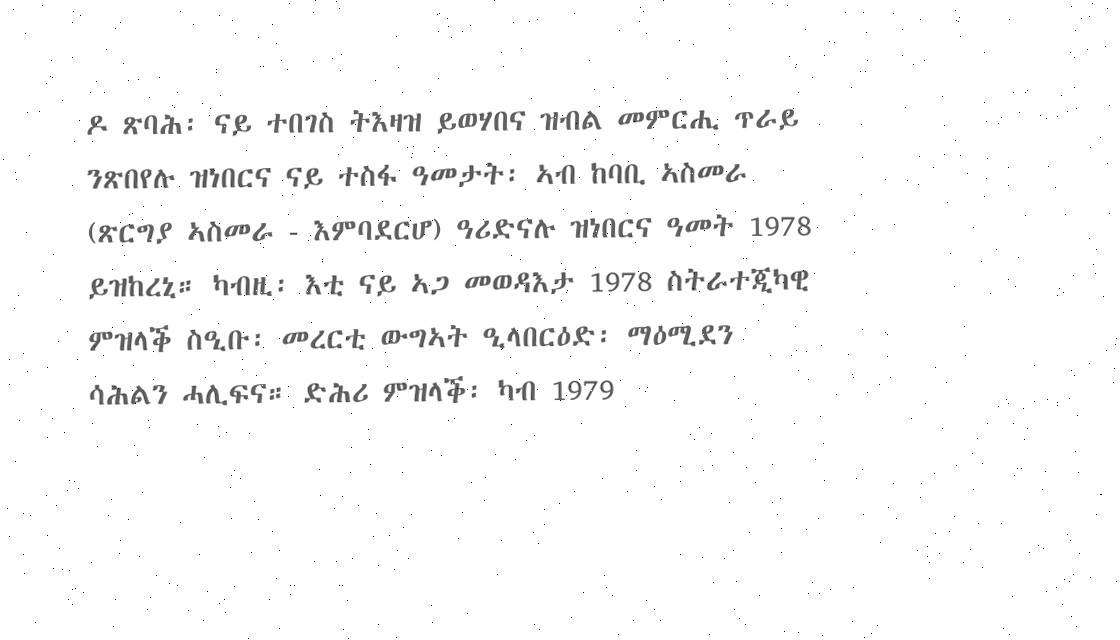ዶ ጽባሕ፡ ናይ ተበገስ ትእዛዝ ይወሃበና ዝብል መምርሒ ጥራይ ንጽበየሉ ዝነበርና ናይ ተስፋ ዓመታት፡ ኣብ ከባቢ ኣስመራ (ጽርግያ ኣስመራ - እምባደርሆ) ዓሪድናሉ ዝነበርና ዓመት 1978 ይዝከረኒ። ካብዚ፡ እቲ ናይ ኣጋ መወዳእታ 1978 ስትራተጂካዊ ምዝላቕ ስዒቡ፡ መረርቲ ውግኣት ዒላበርዕድ፡ ማዕሚደን ሳሕልን ሓሊፍና። ድሕሪ ምዝላቕ፡ ካብ 1979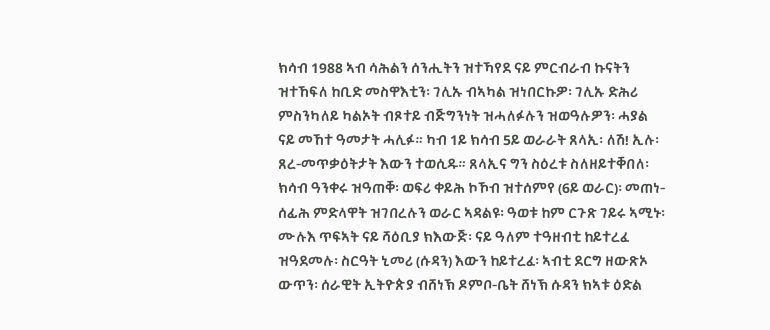ክሳብ 1988 ኣብ ሳሕልን ሰንሒትን ዝተኻየደ ናይ ምርብራብ ኩናትን ዝተኸፍለ ከቢድ መስዋእቲን፡ ገሊኡ ብኣካል ዝነበርኩዎ፡ ገሊኡ ድሕሪ ምስንካለይ ካልኦት ብጾተይ ብጅግንነት ዝሓለፉሉን ዝወዓሉዎን፡ ሓያል ናይ መኸተ ዓመታት ሓሊፉ። ካብ 1ይ ክሳብ 5ይ ወራራት ጸላኢ፡ ለሽ! ኢሉ፡ ጸረ-መጥቃዕትታት እውን ተወሲዱ። ጸላኢና ግን ስዕረቱ ስለዘይተቐበለ፡ ክሳብ ዓንቀሩ ዝዓጠቐ፡ ወፍሪ ቀይሕ ኮኾብ ዝተሰምየ (6ይ ወራር)፡ መጠነ-ሰፊሕ ምድላዋት ዝገበረሉን ወራር ኣዳልዩ፡ ዓወቱ ከም ርጉጽ ገይሩ ኣሚኑ፡ ሙሉእ ጥፍኣት ናይ ሻዕቢያ ክእውጅ፡ ናይ ዓለም ተዓዘብቲ ከይተረፈ ዝዓደመሉ፡ ስርዓት ኒመሪ (ሱዳን) እውን ከይተረፈ፡ ኣብቲ ደርግ ዘውጽኦ ውጥን፡ ሰራዊት ኢትዮጵያ ብሸነኽ ዶምቦ-ቤት ሸነኽ ሱዳን ክኣቱ ዕድል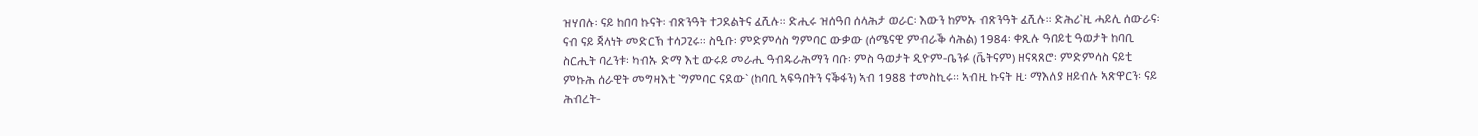ዝሃበሉ፡ ናይ ከበባ ኩናት፡ ብጽንዓት ተጋደልትና ፈሺሉ። ድሒሩ ዝሰዓበ ሰላሕታ ወራር፡ እውን ከምኡ ብጽንዓት ፈሺሉ። ድሕሪ`ዚ ሓይሊ ሰውራና፡ ናብ ናይ ጃላነት መድርኽ ተሳጋጊሩ። ስዒቡ፡ ምድምሳስ ግምባር ውቃው (ሰሜናዊ ምብራቕ ሳሕል) 1984፡ ቀጺሉ ዓበይቲ ዓወታት ከባቢ ስርሒት ባረንቱ፡ ካብኡ ድማ እቲ ውሩይ መራሒ ዓብዱራሕማን ባቡ፡ ምስ ዓወታት ዲዮም-ቤንፉ (ቬትናም) ዘናጻጸሮ፡ ምድምሳስ ናይቲ ምኩሕ ሰራዊት መግዛእቲ `ግምባር ናደው` (ከባቢ ኣፍዓበትን ናቕፋን) ኣብ 1988 ተመስኪሩ። ኣብዚ ኩናት ዚ፡ ማእለያ ዘይብሉ ኣጽዋርን፡ ናይ ሕብረት-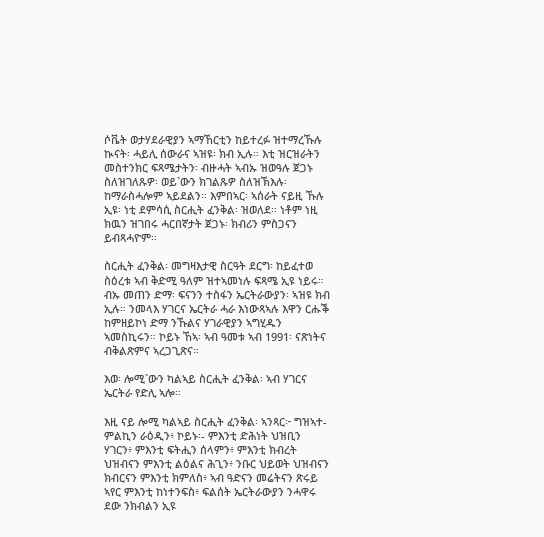ሶቬት ወታሃደራዊያን ኣማኸርቲን ከይተረፉ ዝተማረኹሉ ኲናት፡ ሓይሊ ሰውራና ኣዝዩ፡ ክብ ኢሉ። እቲ ዝርዝራትን መስተንክር ፍጻሜታትን፡ ብዙሓት ኣብኡ ዝወዓሉ ጀጋኑ ስለዝገለጹዎ፡ ወይ`ውን ክገልጹዎ ስለዝኽእሉ፡ ከማራስሓሎም ኣይደልን። እምበኣር፡ ኣሰራት ናይዚ ኹሉ ኢዩ፡ ነቲ ደምሳሲ ስርሒት ፈንቅል፡ ዝወለደ። ነቶም ነዚ ክዉን ዝገበሩ ሓርበኛታት ጀጋኑ፡ ክብሪን ምስጋናን ይብጻሓዮም።

ስርሒት ፈንቅል፡ መግዛእታዊ ስርዓት ደርግ፡ ከይፈተወ ስዕረቱ ኣብ ቅድሚ ዓለም ዝተኣመነሉ ፍጻሜ ኢዩ ነይሩ። ብኡ መጠን ድማ፡ ፍናንን ተስፋን ኤርትራውያን፡ ኣዝዩ ክብ ኢሉ። ንመላእ ሃገርና ኤርትራ ሓራ እነውጻኣሉ እዋን ርሑቕ ከምዘይኮነ ድማ ንኹልና ሃገራዊያን ኣግሂዱን ኣመስኪሩን። ኮይኑ ኸኣ፡ ኣብ ዓመቱ ኣብ 1991፡ ናጽነትና ብቅልጽምና ኣረጋጊጽና።

እወ፡ ሎሚ`ውን ካልኣይ ስርሒት ፈንቅል፡ ኣብ ሃገርና ኤርትራ የድሊ ኣሎ።

እዚ ናይ ሎሚ ካልኣይ ስርሒት ፈንቅል፡ ኣንጻር፦ ግዝኣተ-ምልኪን ራዕዲን፥ ኮይኑ፡- ምእንቲ ድሕነት ህዝቢን ሃገርን፥ ምእንቲ ፍትሒን ሰላምን፥ ምእንቲ ክብረት ህዝብናን ምእንቲ ልዕልና ሕጊን፥ ንቡር ህይወት ህዝብናን ክብርናን ምእንቲ ክምለስ፥ ኣብ ዓድናን መሬትናን ጽሩይ ኣየር ምእንቲ ከነተንፍስ፥ ፍልሰት ኤርትራውያን ንሓዋሩ ደው ንክብልን ኢዩ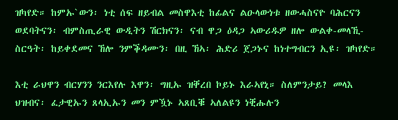ዝካየድ። ከምኡ`ውን፡ ነቲ ሰፍ ዘይብል መስዋእቲ ከፊልና ልዑላውነቱ ዘውሓስናዮ ባሕርናን ወደባትናን፡ ብምስጢራዊ ውዲትን ሽርክናን፡ ናብ ዋጋ ዕዳጋ ኣውሪዱዎ ዘሎ ውልቀ-መላኺ-ስርዓት፡ ከይቀደመና ኸሎ ንምቕዳሙን፡ በዚ ኸኣ፡ ሕድሪ ጀጋኑና ከነተግብርን ኢዩ፡ ዝካየድ።

እቲ ራህዋን ብርሃንን ንርእየሉ እዋን፡ ግዚኡ ዝቐረበ ኮይኑ እራኣየኒ። ስለምንታይ? መላእ ህዝብና፡ ፈታዊኡን ጸላኢኡን መን ምዃኑ ኣጸቢቑ ኣለልዩን ነቒሑሉን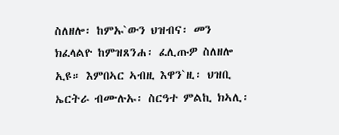ስለዘሎ፡ ከምኡ`ውን ህዝብና፡ መን ክፈላልዮ ከምዝጸንሐ፡ ፈሊጡዎ ስለዘሎ ኢዩ። እምበኣር ኣብዚ እዋን`ዚ፡ ህዝቢ ኤርትራ ብሙሉኡ፡ ስርዓተ ምልኪ ክኣሊ፡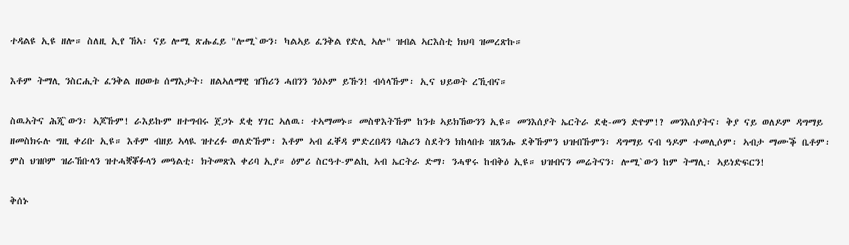ተዳልዩ ኢዩ ዘሎ። ስለዚ ኢየ ኸኣ፡ ናይ ሎሚ ጽሑፈይ "ሎሚ`ውን፡ ካልኣይ ፈንቅል የድሊ ኣሎ" ዝብል ኣርእስቲ ክህባ ዝመረጽኩ።

እቶም ትማሊ ንስርሒት ፈንቅል ዘዐወቱ ሰማእታት፡ ዘልኣለማዊ ዝኽሪን ሓበንን ንዕኦም ይኹን! ብሳላኹም፡ ኢና ህይወት ረኺብና።

ስዉኣትና ሕጂ`ውን፡ ኣጆኹም! ራእይኩም ዘተግብሩ ጀጋኑ ደቂ ሃገር ኣለዉ፡ ተኣማመኑ። መስዋእትኹም ከንቱ ኣይክኸውንን ኢዩ። መንእሰያት ኤርትራ ደቂ-መን ድዮም!? መንእሰያትና፡ ቅያ ናይ ወለዶም ዳግማይ ዘመስክሩሉ ግዚ ቀሪቡ ኢዩ። እቶም ብዘይ ኣላዪ ዝተረፉ ወለድኹም፡ እቶም ኣብ ፈቐዳ ምድረበዳን ባሕሪን ስደትን ክከላበቱ ዝጸንሑ ደቅኹምን ህዝብኹምን፡ ዳግማይ ናብ ዓዶም ተመሊሶም፡ ኣብታ ማሙቕ ቤቶም፡ ምስ ህዝቦም ዝራኸቡላን ዝተሓቛቖፉላን መዓልቲ፡ ክትመጽእ ቀሪባ ኢያ። ዕምሪ ስርዓተ-ምልኪ ኣብ ኤርትራ ድማ፡ ንሓዋሩ ከብቅዕ ኢዩ። ህዝብናን መሬትናን፡ ሎሚ`ውን ከም ትማሊ፡ ኣይነድፍርን!

ቅሰኑ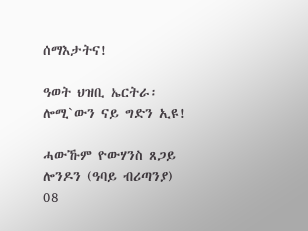ሰማእታትና!

ዓወት ህዝቢ ኤርትራ፡ ሎሚ`ውን ናይ ግድን ኢዩ!

ሓውኹም ዮውሃንስ ጸጋይ
ሎንዶን (ዓባይ ብሪጣንያ)
08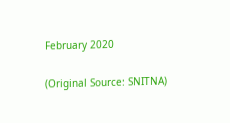February 2020

(Original Source: SNITNA)